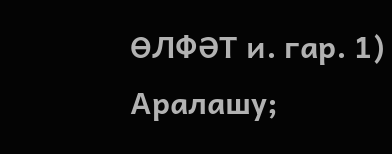ӨЛФӘТ и. гар. 1) Аралашу;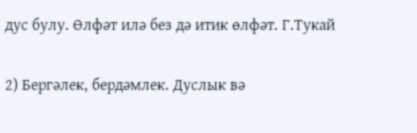дус булу. Өлфәт илә без дә итик өлфәт. Г.Тукай

2) Бергәлек, бердәмлек. Дуслык вә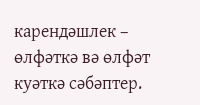карендәшлек ‒ өлфәткә вә өлфәт куәткә сәбәптер.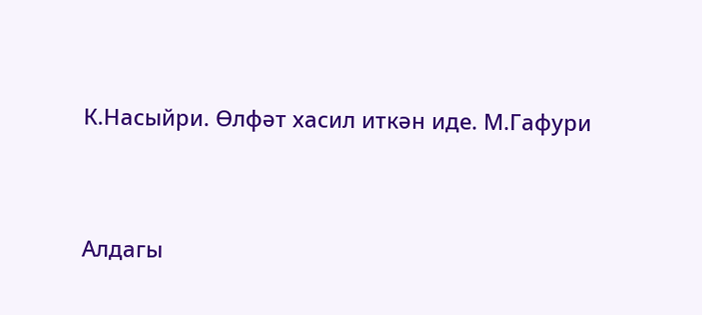К.Насыйри. Өлфәт хасил иткән иде. М.Гафури



Алдагы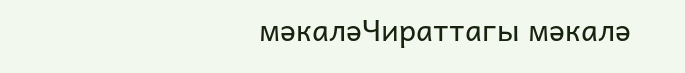мәкаләЧираттагы мәкалә